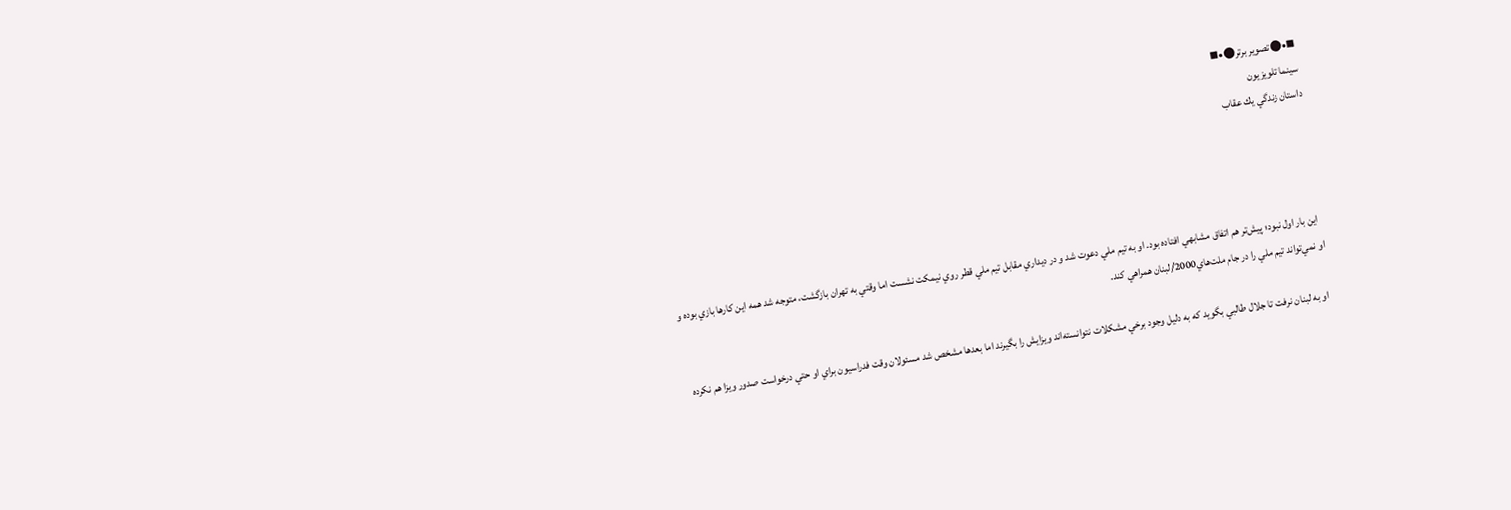▪•●تصویر برتر●•▪
سینما تلویزیون
داستان زندگي يك عقاب




  اين بار اول نبود؛ پيش‌تر هم اتفاق مشابهي افتاده بود. او به تيم ملي دعوت شد و در ديداري مقابل تيم ملي قطر روي نيمكت نشست اما وقتي به تهران بازگشت، متوجه شد همه اين كارها بازي بوده و او نمي‌تواند تيم ملي را در جام ملت‌هاي2000/لبنان همراهي كند.

  او به لبنان نرفت تا جلال طالبي بگويد كه به دليل وجود برخي مشكلات نتوانسته‌اند ويزايش را بگيرند اما بعدها مشخص شد مسئولان وقت فدراسيون براي او حتي درخواست صدور ويزا هم نكرده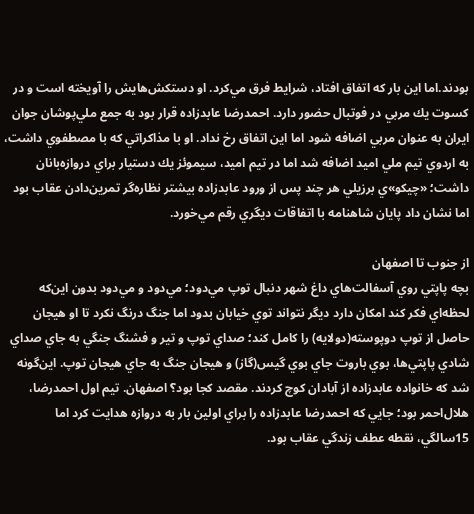بودند.اما اين بار كه اتفاق افتاد، شرايط فرق مي‌كرد. او دستكش‌هايش را آويخته است و در كسوت يك مربي در فوتبال حضور دارد. احمدرضا عابدزاده قرار بود به جمع ملي‌پوشان جوان ايران به عنوان مربي اضافه شود اما اين اتفاق رخ نداد. او با مذاكراتي كه با مصطفوي داشت، به اردوي تيم ملي اميد اضافه شد اما در تيم اميد، سيموئز يك دستيار براي دروازه‌بانان داشت؛ «چيكو»ي برزيلي هر چند پس از ورود عابدزاده بيشتر نظاره‌گر تمرين‌دادن عقاب بود اما نشان داد پايان شاهنامه با اتفاقات ديگري رقم مي‌خورد.

از جنوب تا اصفهان
بچه پاپتي روي آسفالت‌هاي داغ شهر دنبال توپ مي‌دود؛ مي‌دود و مي‌دود بدون اين‌كه لحظه‌اي فكر كند امكان دارد ديگر نتواند توي خيابان بدود اما جنگ درنگ نكرد تا او هيجان حاصل از توپ دوپوسته(دولايه) را كامل كند؛ صداي توپ و تير و فشنگ جنگي به جاي صداي شادي پاپتي‌ها، بوي باروت جاي بوي گيس(گاز) و هيجان جنگ به جاي هيجان توپ. اين‌گونه شد كه خانواده عابدزاده از آبادان كوچ كردند. مقصد كجا بود؟ اصفهان. تيم اول احمدرضا، هلال‌احمر بود؛ جايي كه احمدرضا عابدزاده را براي اولين بار به دروازه هدايت كرد اما 15سالگي، نقطه عطف زندگي عقاب بود.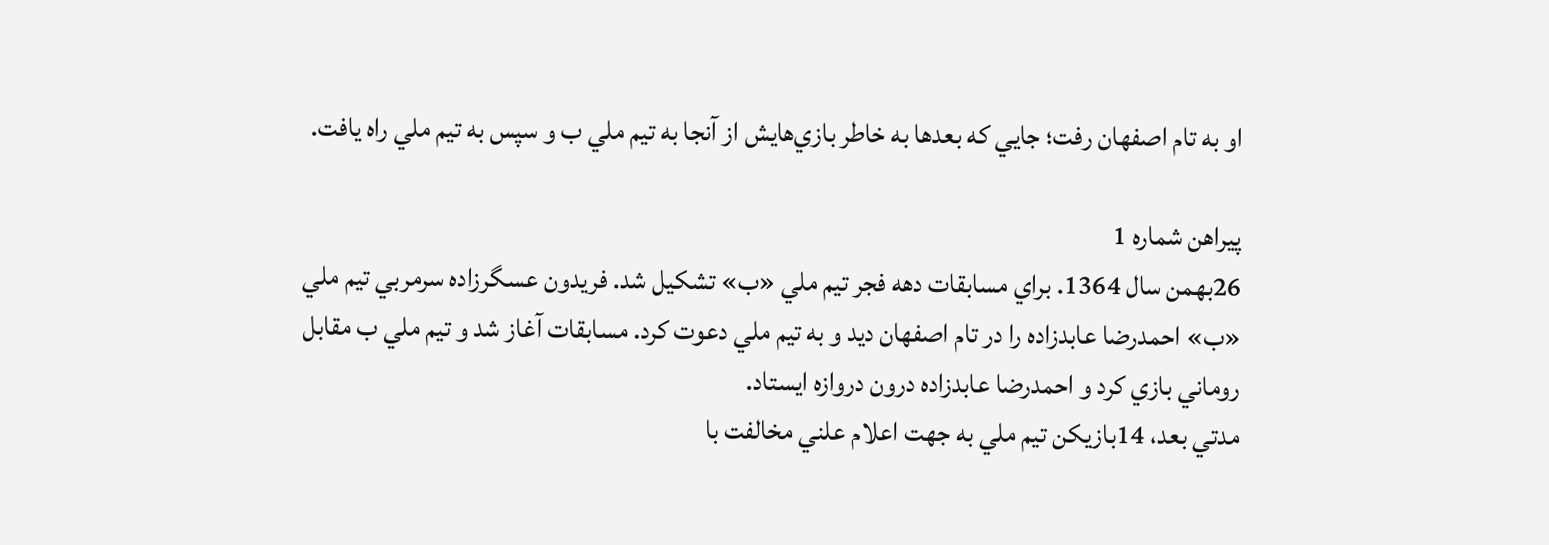او به تام اصفهان رفت؛ جايي كه بعدها به خاطر بازي‌هايش از آنجا به تيم ملي ب و سپس به تيم ملي راه يافت.

پيراهن شماره 1
26بهمن سال 1364. براي مسابقات دهه فجر تيم ملي «ب» تشكيل شد. فريدون عسگرزاده سرمربي تيم ملي «ب» احمدرضا عابدزاده را در تام اصفهان ديد و به تيم ملي دعوت كرد. مسابقات آغاز شد و تيم ملي ب مقابل روماني بازي كرد و احمدرضا عابدزاده درون دروازه ايستاد.
مدتي بعد، 14بازيكن تيم ملي به جهت اعلام علني مخالفت با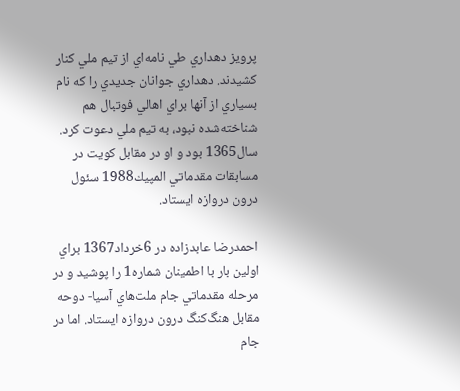پرويز دهداري طي نامه‌اي از تيم ملي كنار كشيدند. دهداري جوانان جديدي را كه نام بسياري از آنها براي اهالي فوتبال هم شناخته‌شده نبود، به تيم ملي دعوت كرد. سال‌1365 بود و او در مقابل كويت در مسابقات مقدماتي المپيك1988 سئول درون دروازه ايستاد.

احمدرضا عابدزاده در 6خرداد1367 براي اولين بار با اطمينان شماره1 را پوشيد و در مرحله مقدماتي جام ملت‌هاي آسيا- دوحه مقابل هنگ‌كنگ درون دروازه ايستاد. اما در جام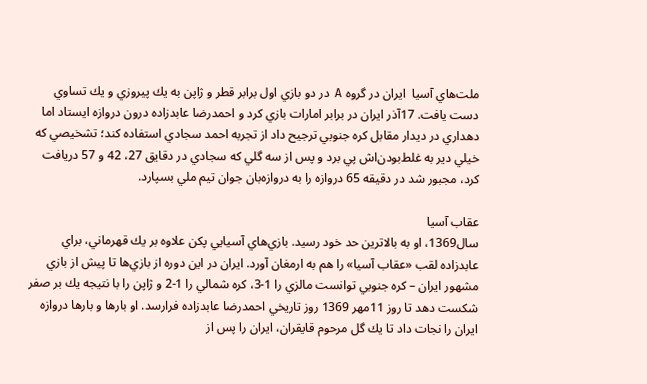ملت‌هاي آسيا  ايران در گروه A  در دو بازي اول برابر قطر و ژاپن به يك پيروزي و يك تساوي دست يافت. 17آذر ايران در برابر امارات بازي كرد و احمدرضا عابدزاده درون دروازه ايستاد اما دهداري در ديدار مقابل كره جنوبي ترجيح داد از تجربه احمد سجادي استفاده كند؛ تشخيصي كه خيلي دير به غلط‌‌بودن‌اش پي برد و پس از سه گلي كه سجادي در دقايق 27، 42 و 57 دريافت كرد، مجبور شد در دقيقه 65 دروازه را به دروازه‌بان جوان تيم ملي بسپارد.

عقاب آسيا
سال1369، او به بالاترين حد خود رسيد. بازي‌هاي آسيايي پكن علاوه بر يك قهرماني، براي عابدزاده لقب «عقاب آسيا» را هم به ارمغان آورد. ايران در اين دوره از بازي‌ها تا پيش از بازي مشهور ايران – كره جنوبي توانست مالزي را 1-3، كره شمالي را 1-2 و ژاپن را با نتيجه يك بر صفر شكست دهد تا روز 11مهر 1369 روز تاريخي احمدرضا عابدزاده فرارسد. او بارها و بارها دروازه ايران را نجات داد تا يك گل مرحوم قايقران، ايران را پس از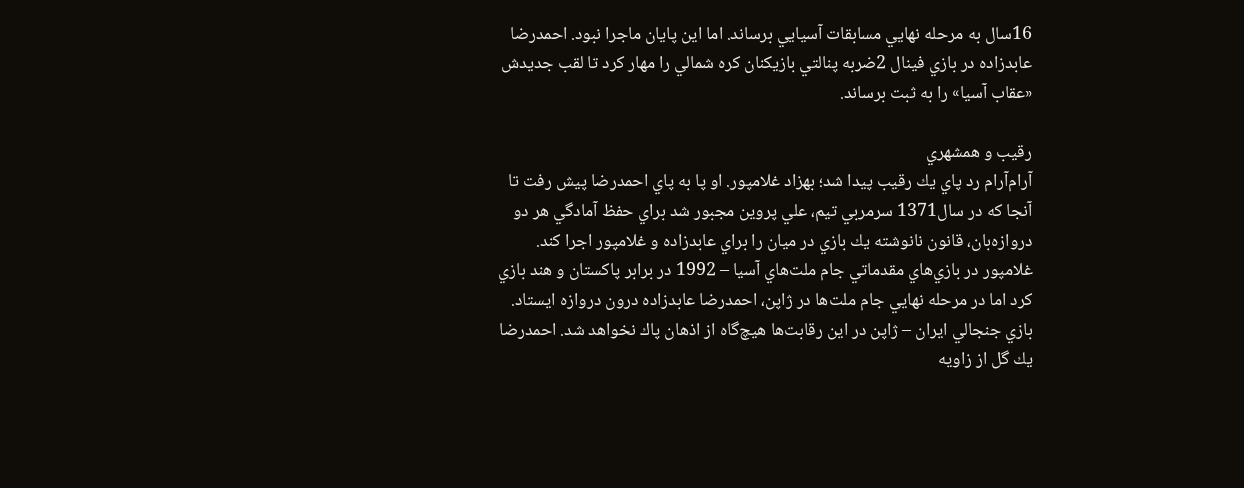16سال به مرحله نهايي مسابقات آسيايي برساند. اما اين پايان ماجرا نبود. احمدرضا عابدزاده در بازي فينال 2ضربه پنالتي بازيكنان كره شمالي را مهار كرد تا لقب جديدش «عقاب آسيا» را به ثبت برساند.

رقيب و همشهري
آرام‌آرام رد پاي يك رقيب پيدا شد؛ بهزاد غلامپور. او پا به پاي احمدرضا پيش رفت تا آنجا كه در سال‌1371 سرمربي تيم، علي پروين مجبور شد براي حفظ آمادگي هر دو دروازه‌بان، قانون نانوشته يك بازي در ميان را براي عابدزاده و غلامپور اجرا كند. غلامپور در بازي‌هاي مقدماتي جام ملت‌هاي آسيا – 1992 در برابر پاكستان و هند بازي كرد اما در مرحله نهايي جام ملت‌ها در ژاپن، احمدرضا عابدزاده درون دروازه ايستاد. بازي جنجالي ايران – ژاپن در اين رقابت‌ها هيچ‌گاه از اذهان پاك نخواهد شد. احمدرضا يك گل از زاويه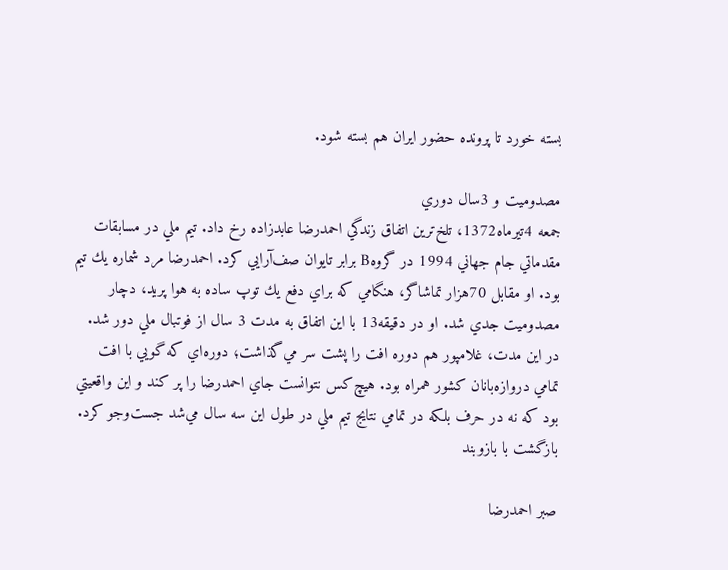بسته خورد تا پرونده حضور ايران هم بسته شود.

مصدوميت و 3سال دوري
جمعه 4تيرماه1372، تلخ‌ترين اتفاق زندگي احمدرضا عابدزاده رخ داد. تيم ملي در مسابقات مقدماتي جام جهاني 1994 در گروهB برابر تايوان صف‌آرايي كرد. احمدرضا مرد شماره يك تيم بود. او مقابل 70هزار تماشاگر، هنگامي كه براي دفع يك توپ ساده به هوا پريد، دچار مصدوميت جدي شد. او در دقيقه13 با اين اتفاق به مدت 3 سال از فوتبال ملي دور شد. در اين مدت، غلامپور هم دوره افت را پشت سر مي‌گذاشت؛ دوره‌اي كه گويي با افت تمامي دروازه‌بانان كشور همراه بود. هيچ‌كس نتوانست جاي احمدرضا را پر كند و اين واقعيتي بود كه نه در حرف بلكه در تمامي نتايج تيم ملي در طول اين سه سال مي‌شد جست‌وجو كرد.
بازگشت با بازوبند

صبر احمدرضا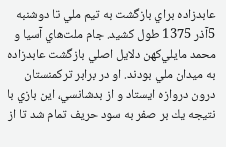عابدزاده براي بازگشت به تيم ملي تا دوشنبه 5آذر 1375 طول كشيد. جام ملت‌هاي آسيا و محمد مايلي‌كهن دلايل اصلي بازگشت عابدزاده به ميدان ملي بودند. او در برابر تركمنستان درون دروازه ايستاد و از بدشانسي، اين بازي با نتيجه يك بر صفر به سود حريف تمام شد تا از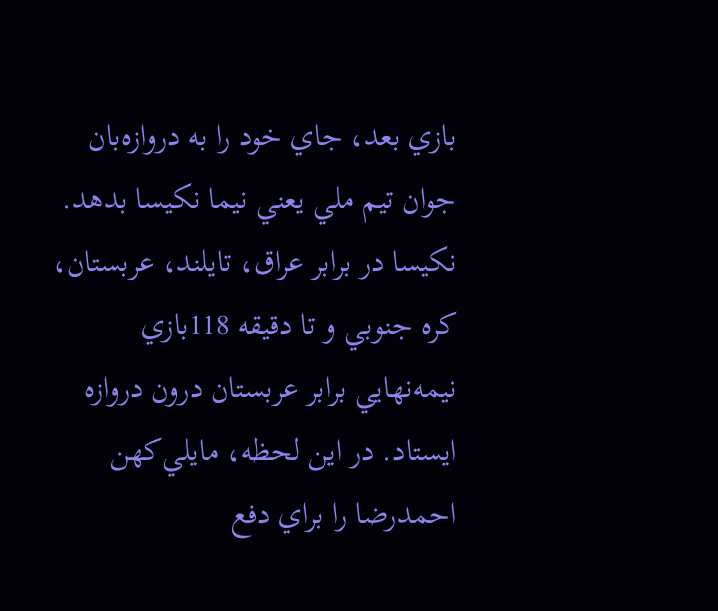بازي بعد، جاي خود را به دروازه‌بان جوان تيم ملي يعني نيما نكيسا بدهد. نكيسا در برابر عراق، تايلند، عربستان، كره جنوبي و تا دقيقه 118بازي نيمه‌نهايي برابر عربستان درون دروازه ايستاد. در اين لحظه، مايلي‌كهن احمدرضا را براي دفع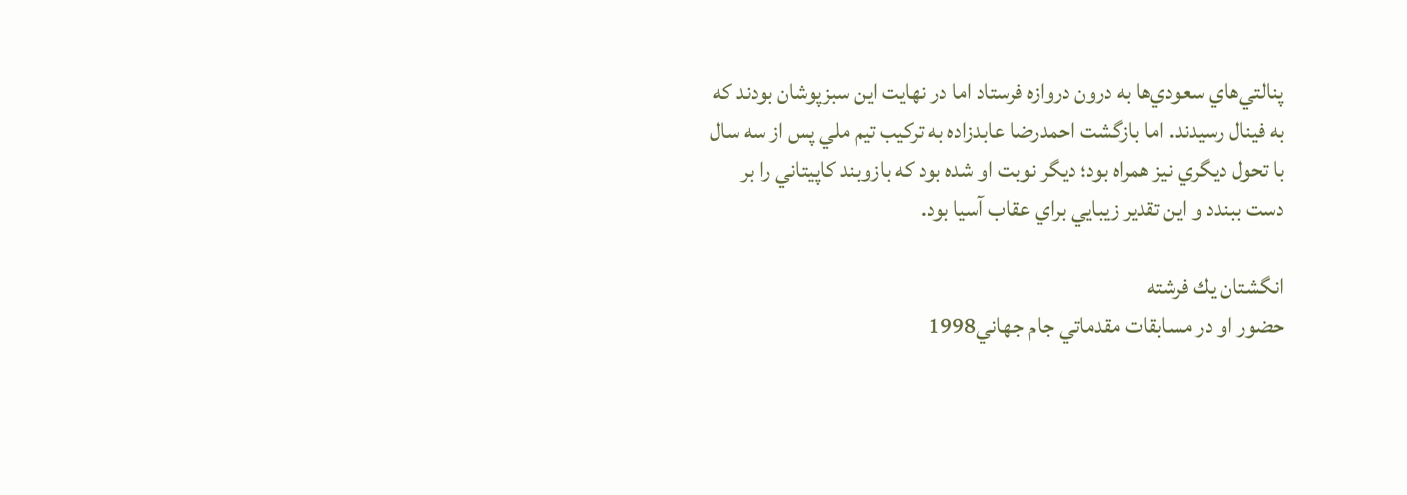پنالتي‌هاي سعودي‌ها به درون دروازه فرستاد اما در نهايت اين سبزپوشان بودند كه به فينال رسيدند. اما بازگشت احمدرضا عابدزاده به تركيب تيم ملي پس از سه سال با تحول ديگري نيز همراه بود؛ ديگر نوبت او شده بود كه بازوبند كاپيتاني را بر دست ببندد و اين تقدير زيبايي براي عقاب آسيا بود.

انگشتان يك فرشته
حضور او در مسابقات مقدماتي جام جهاني1998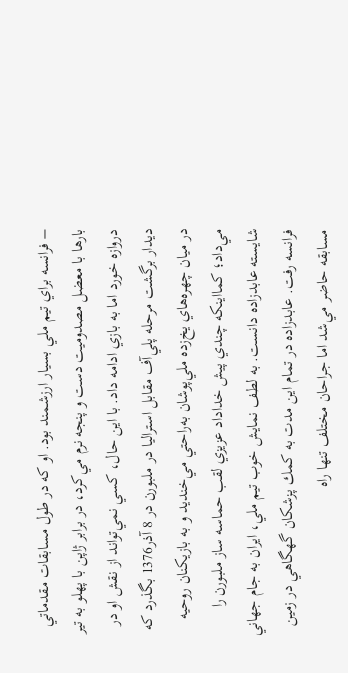– فرانسه براي تيم ملي بسيار ارزشمند بود. او كه در طول مسابقات مقدماتي بارها با معضل مصدوميت دست و پنجه نرم مي‌كرد، در برابر ژاپن با پهلو به تير دروازه خورد اما به بازي ادامه داد. با اين حال، كسي نمي‌تواند از نقش او در ديدار برگشت مرحله پلي‌آف مقابل استراليا در ملبورن در 8 آذر1376 بگذرد كه در ميان چهره‌هاي يخ‌زده ملي‌پوشان به‌راحتي مي‌خنديد و به بازيكنان روحيه مي‌داد؛ كمااينكه چندي پيش خداداد عزيزي لقب حماسه ساز ملبورن را شايسته عابدزاده دانست. به لطف نمايش خوب تيم ملي، ايران به جام جهاني فرانسه رفت. عابدزاده در تمام اين مدت به كمك پزشكان گهگاهي در زمين مسابقه حاضر مي‌شد اما جراحان مختلف تنها راه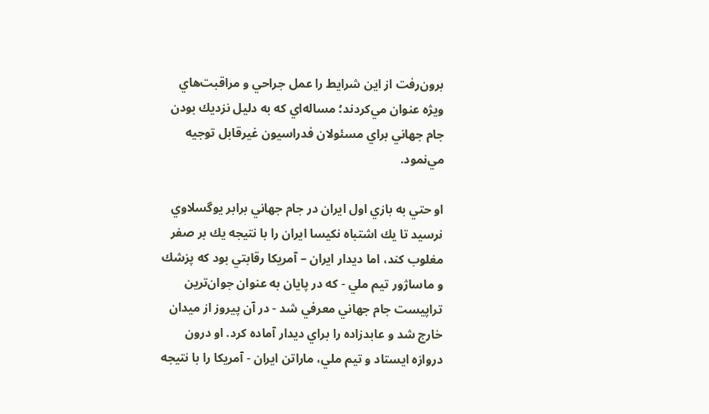برون‌رفت از اين شرايط را عمل جراحي و مراقبت‌هاي ويژه عنوان مي‌كردند؛ مساله‌اي كه به دليل نزديك بودن جام جهاني براي مسئولان فدراسيون غيرقابل توجيه مي‌نمود.

او حتي به بازي اول ايران در جام جهاني برابر يوگسلاوي نرسيد تا يك اشتباه نكيسا ايران را با نتيجه يك بر صفر مغلوب كند، اما ديدار ايران – آمريكا رقابتي بود كه پزشك و ماساژور تيم ملي - كه در پايان به عنوان جوان‌ترين تراپيست جام جهاني معرفي شد - در آن پيروز از ميدان خارج شد و عابدزاده را براي ديدار آماده كرد. او درون دروازه ايستاد و تيم ملي، ماراتن ايران - آمريكا را با نتيجه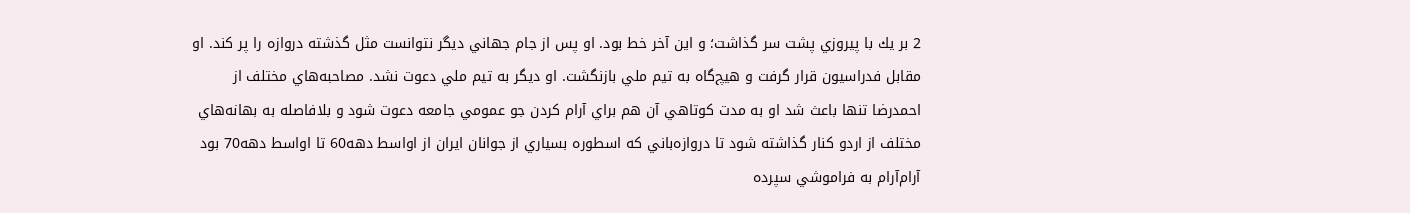2 بر يك با پيروزي پشت سر گذاشت؛ و اين آخر خط بود. او پس از جام جهاني ديگر نتوانست مثل گذشته دروازه را پر كند. او مقابل فدراسيون قرار گرفت و هيچ‌گاه به تيم ملي بازنگشت. او ديگر به تيم ملي دعوت نشد. مصاحبه‌هاي مختلف از احمدرضا تنها باعث شد او به مدت كوتاهي آن هم براي آرام كردن جو عمومي جامعه دعوت شود و بلافاصله به بهانه‌هاي مختلف از اردو كنار گذاشته شود تا دروازه‌باني كه اسطوره بسياري از جوانان ايران از اواسط دهه60 تا اواسط دهه70 بود آرام‌آرام به فراموشي سپرده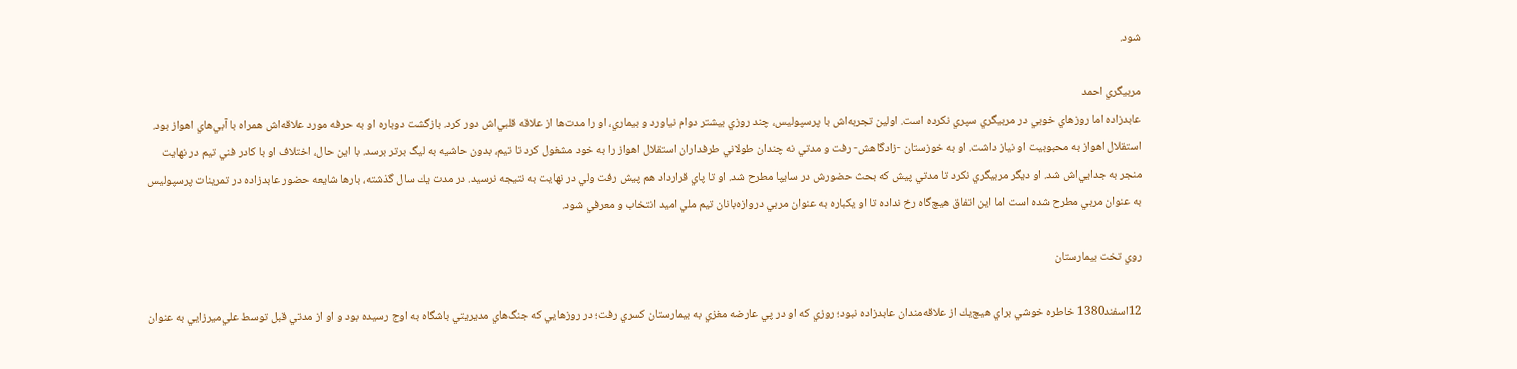شود.

مربيگري احمد
عابدزاده اما روزهاي خوبي در مربيگري سپري نكرده است. اولين تجربه‌اش با پرسپوليس، چند روزي بيشتر دوام نياورد و بيماري، او را مدت‌ها از علاقه قلبي‌اش دور كرد. بازگشت دوباره او به حرفه مورد علاقه‌اش همراه با آبي‌هاي اهواز بود. استقلال اهواز به محبوبيت او نياز داشت. او به خوزستان -زادگاهش- رفت و مدتي نه چندان طولاني طرفداران استقلال اهواز را به خود مشغول كرد تا تيم، بدون حاشيه به ليگ برتر برسد. با اين حال، اختلاف او با كادر فني تيم در نهايت منجر به جدايي‌اش شد. او ديگر مربيگري نكرد تا مدتي پيش كه بحث حضورش در سايپا مطرح شد. او تا پاي قرارداد هم پيش رفت ولي در نهايت به نتيجه نرسيد. در مدت يك سال گذشته، بارها شايعه حضور عابدزاده در تمرينات پرسپوليس به عنوان مربي مطرح شده است اما اين اتفاق هيچ‌گاه رخ نداده تا او يكباره به عنوان مربي دروازه‌بانان تيم ملي اميد انتخاب و معرفي شود.

روي تخت بيمارستان

12اسفند1380 خاطره خوشي براي هيچ‌يك از علاقه‌مندان عابدزاده نبود؛ روزي كه او در پي عارضه مغزي به بيمارستان كسري رفت؛ در روزهايي كه جنگ‌هاي مديريتي باشگاه به اوج رسيده بود و او از مدتي قبل توسط علي‌ميرزايي به عنوان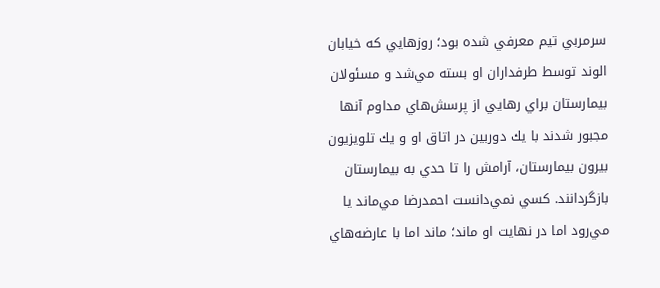سرمربي تيم معرفي شده بود؛ روزهايي كه خيابان الوند توسط طرفداران او بسته مي‌شد و مسئولان بيمارستان براي رهايي از پرسش‌هاي مداوم آنها مجبور شدند با يك دوربين در اتاق او و يك تلويزيون بيرون بيمارستان، آرامش را تا حدي به بيمارستان بازگردانند. كسي نمي‌دانست احمدرضا مي‌ماند يا مي‌رود اما در نهايت او ماند؛ ماند اما با عارضه‌هاي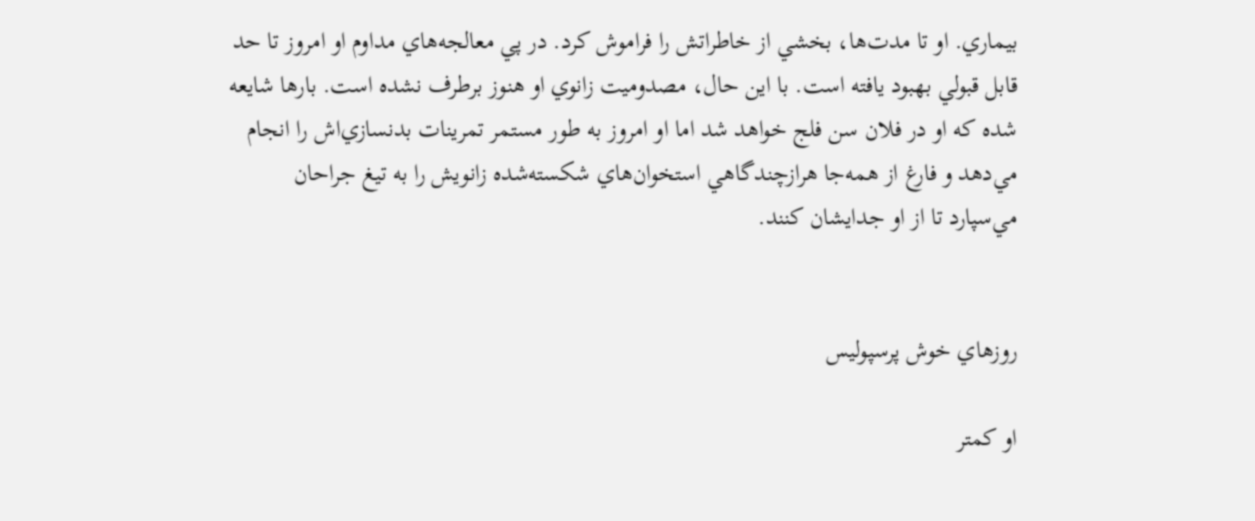بيماري. او تا مدت‌ها، بخشي از خاطراتش را فراموش كرد. در پي معالجه‌هاي مداوم او امروز تا حد قابل قبولي بهبود يافته است. با اين حال، مصدوميت زانوي او هنوز برطرف نشده است. بارها شايعه شده كه او در فلان سن فلج خواهد شد اما او امروز به طور مستمر تمرينات بدنسازي‌اش را انجام مي‌دهد و فارغ از همه‌جا هرازچندگاهي استخوان‌هاي شكسته‌شده زانويش را به تيغ جراحان مي‌سپارد تا از او جدايشان كنند.


روزهاي خوش پرسپوليس

او كمتر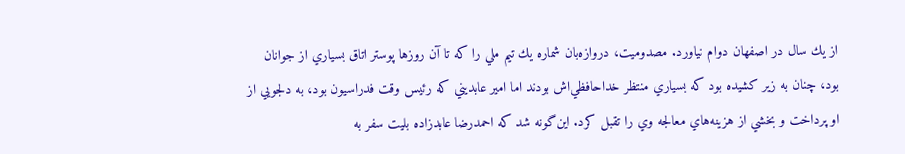از يك سال در اصفهان دوام نياورد. مصدوميت، دروازه‌بان شماره يك تيم ملي را كه تا‌ آن روزها پوستر اتاق بسياري از جوانان بود، چنان به زير كشيده بود كه بسياري منتظر خداحافظي‌اش بودند اما امير عابديني كه رئيس وقت فدراسيون بود، به دلجويي از او پرداخت و بخشي از هزينه‌هاي معالجه وي را تقبل كرد. اين‌گونه شد كه احمدرضا عابدزاده بليت سفر به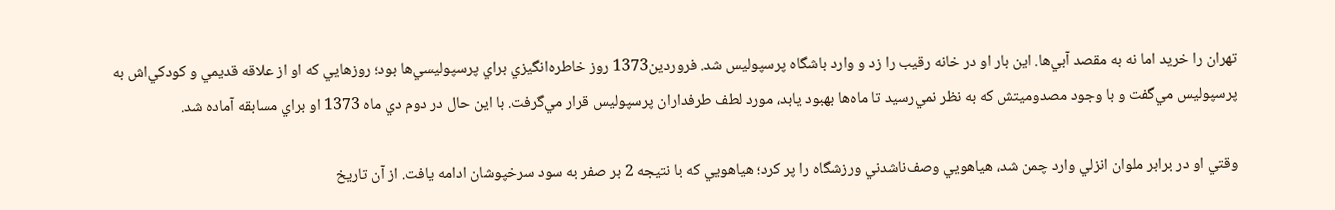تهران را خريد اما نه به مقصد آبي‌ها. اين بار او در خانه رقيب را زد و وارد باشگاه پرسپوليس شد. فروردين1373 روز خاطره‌انگيزي براي پرسپوليسي‌ها بود؛ روزهايي كه او از علاقه قديمي و كودكي‌اش به پرسپوليس مي‌گفت و با وجود مصدوميتش كه به نظر نمي‌رسيد تا ماه‌ها بهبود يابد، مورد لطف طرفداران پرسپوليس قرار مي‌گرفت. با اين حال در دوم دي ماه 1373 او براي مسابقه آماده شد.

وقتي او در برابر ملوان انزلي وارد چمن شد، هياهويي وصف‌ناشدني ورزشگاه را پر كرد؛ هياهويي كه با نتيجه 2 بر صفر به سود سرخپوشان ادامه يافت. از آن تاريخ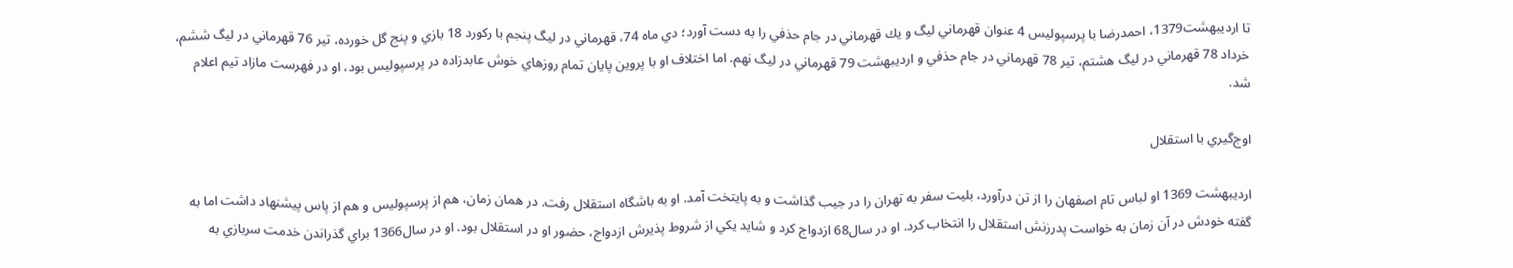تا ارديبهشت1379، احمدرضا با پرسپوليس 4 عنوان قهرماني ليگ و يك قهرماني در جام حذفي را به دست آورد؛ دي ماه 74، قهرماني در ليگ پنجم با ركورد 18 بازي و پنج گل خورده، تير 76 قهرماني در ليگ ششم، خرداد 78 قهرماني در ليگ هشتم، تير 78 قهرماني در جام حذفي و ارديبهشت 79 قهرماني در ليگ نهم. اما اختلاف او با پروين پايان تمام روزهاي خوش عابدزاده در پرسپوليس بود، او در فهرست مازاد تيم اعلام شد.

اوج‌گيري با استقلال

ارديبهشت 1369 او لباس تام اصفهان را از تن درآورد، بليت سفر به تهران را در جيب گذاشت و به پايتخت آمد. او به باشگاه استقلال رفت. در همان زمان، هم از پرسپوليس و هم از پاس پيشنهاد داشت اما به گفته خودش در آن زمان به خواست پدرزنش استقلال را انتخاب كرد. او در سال68 ازدواج كرد و شايد يكي از شروط پذيرش ازدواج، حضور او در استقلال بود. او در سال1366 براي گذراندن خدمت سربازي به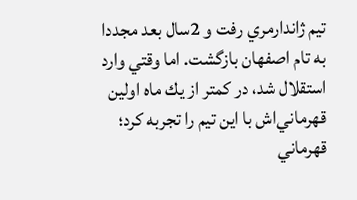تيم ژاندارمري رفت و 2سال بعد مجددا به تام اصفهان بازگشت. اما وقتي وارد استقلال شد، در كمتر از يك ماه اولين قهرماني‌اش با اين تيم را تجربه كرد؛ قهرماني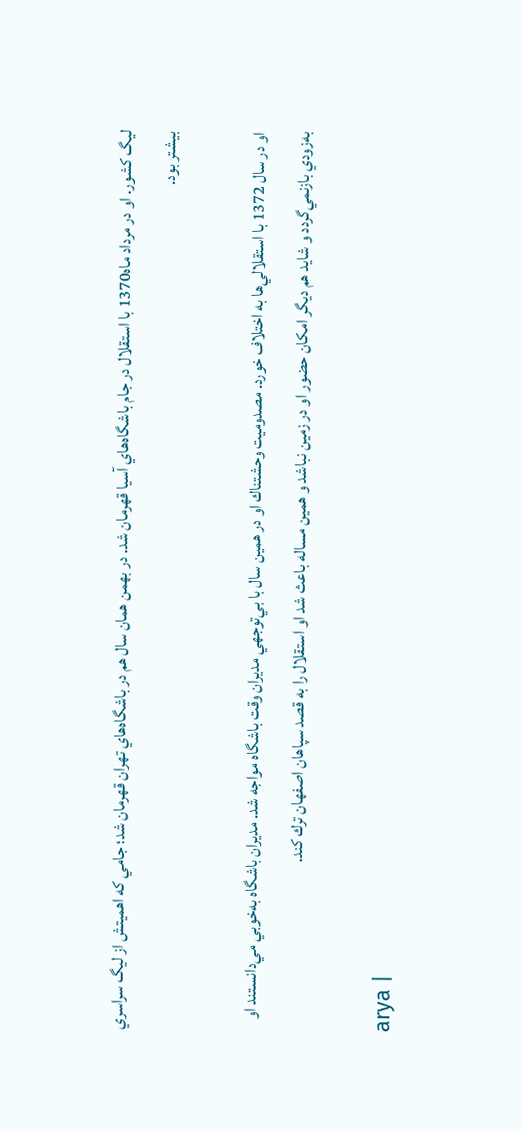ليگ كشور. او در مرداد ماه1370 با استقلال در جام باشگاه‌هاي آسيا قهرمان شد. در بهمن همان سال هم در باشگاه‌هاي تهران قهرمان شد؛ جامي كه اهميتش از ليگ سراسري بيشتر بود.

او در سال 1372 با استقلالي‌ها به اختلاف خورد. مصدوميت وحشتناك او در همين سال با بي‌توجهي مديران وقت باشگاه مواجه شد. مديران باشگاه به‌خوبي مي‌دانستند او به‌زودي بازنمي‌گردد و شايد هم ديگر امكان حضور او در زمين نباشد و همين مساله باعث شد او استقلال را به قصد سپاهان اصفهان ترك كند.

arya |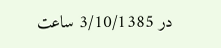در 3/10/1385 ساعت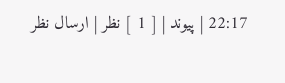22:17 | پیوند | [ 1 ] نظر | ارسال نظر